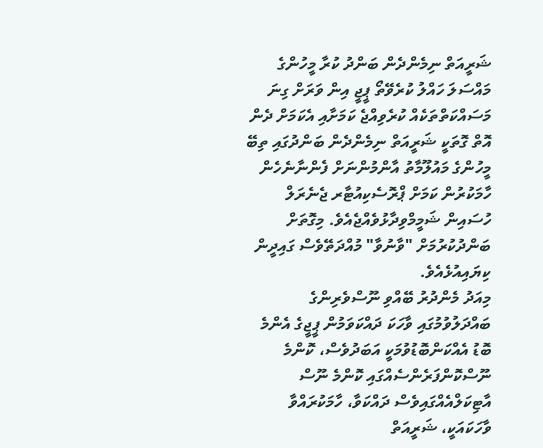ޝަރީއަތް ނިމެންދެން ބަންދު ކުރާ މީހުންގެ މައްސަލަ ހައްލު ކުރެވޭތޯ ޕީޖީ އިން ވަރަށް ގިނަ މަސައްކަތްތަކެއް ކުރެވިއްޖެ ކަމަށާއި އެކަމަށް ދެން އޮތް ގޮތަކީ ޝަރީއަތް ނިމެންދެން ބަންދުގައި ތިބޭ މީހުންގެ މައުލޫމާތު އާންމުންނަށް ފެންނާނެހެން ހާމަކުރުން ކަމަށް ޕްރޮސެކިއުޓާރ ޖެނެރަލް ހުސައިން ޝަމީމްވިދާޅުވެއްޖެއެވެ. މިގޮތަށް ބަންދުކުރުމަށް "ވާނުވާ" މުއްދަތޭވެސް ގައިދީން ކިޔައިއުޅެއެވެ.
މިއަދު މެންދުރު ބޭއްވި ނޫސްވެރިންގެ ބައްދަލުވުމުގައި ވާހަކަ ދައްކަވަމުން ޕީޖީގެ އެންމެ ބޮޑު އެއްކަންބޮޑުވުމަކީ އަބަދުވެސް، ކޮންމެ ނޫސްކޮންފަރެންސެއްގައި ކޮންމެ ނޫސް އާޓިކަލްއެއްގައިވެސް ދައްކަވާ، ހާމަކުރައްވާ ވާހަކައަކީ، ޝަރީއަތް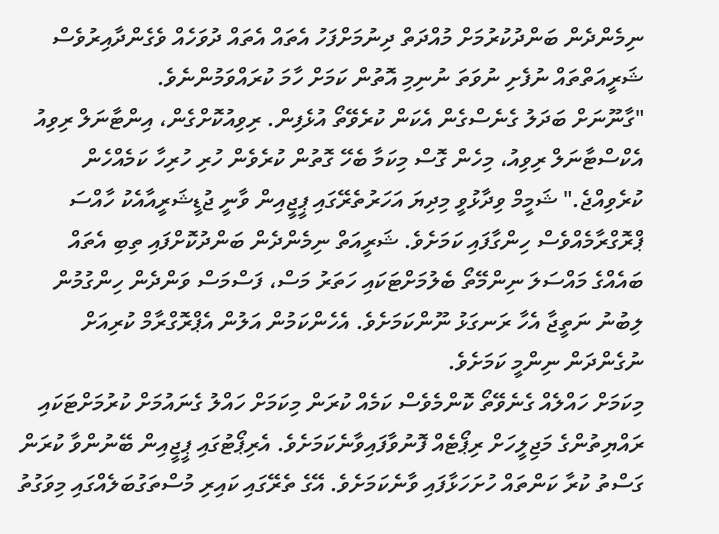ނިމެންދެން ބަންދުކުރުމަށް މުއްދަތް ދިނުމަށްފަހު އެތައް އެތައް ދުވަހެއް ވެގެންދާއިރުވެސް ޝަރީއަތްތައް ނުފެށި ނުވަތަ ނުނިމި އޮތުން ކަމަށް ހާމަ ކުރައްވަމުންނެވެ.
"ގާނޫނަށް ބަދަލު ގެނެސްގެން އެކަން ކުރެވޭތޯ އުޅެފިން. ރިވިއުކޮށްގެން، އިންޓާނަލް ރިވިއު އެކްސްޓާނަލް ރިވިއު، މިހެން ގޮސް މިކަމާ ބެހޭ ގޮތުން ކުރެވެން ހުރި ހުރިހާ ކަމެއްހެން ކުރެވިއްޖެ." ޝަމީމް ވިދާޅުވީ މިދިޔަ އަހަރުތެރޭގައި ޕީޖީއިން ވާނީ ޖުޑީޝަރީއާއެކު ހާއްސަ ޕްރޮގްރާމެއްވެސް ހިންގާފައި ކަމަށެވެ. ޝަރީއަތް ނިމެންދެން ބަންދުކޮށްފައި ތިބި އެތައް ބައެއްގެ މައްސަލަ ނިންމޭތޯ ބެލުމަށްޓަކައި ހަތަރު މަސް، ފަސްމަސް ވަންދެން ހިންގުމުން ލިބުނު ނަތީޖާ އެހާ ރަނގަޅު ނޫންކަމަށެވެ. އެހެންކަމުން އަލުން އެޕްރޮގްރާމް ކުރިއަށް ނުގެންދަން ނިންމީ ކަމަށެވެ.
މިކަމަށް ހައްލެއް ގެނެވޭތޯ ކޮންމެވެސް ކަމެއް ކުރަން މިކަމަށް ހައްލު ގެނައުމަށް ކުރުމަށްޓަކައި ރައްޔިތުންގެ މަޖިލީހަށް ރިޕޯޓެއް ފޮނުވާފައިވާނެކަމަށެވެ. އެރިޕޯޓުގައި ޕީޖީއިން ބޭނުންވާ ކުރަން ގަސްތު ކުރާ ކަންތައް ހުށަހަޅާފައި ވާނެކަމަށެވެ. އޭގެ ތެރޭގައި ކައިރި މުސްތަގުބަލެއްގައި މިވަގުތު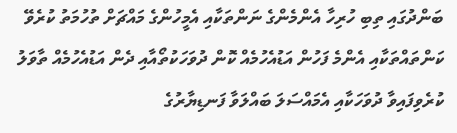ބަންދުގައި ތިބި ހުރިހާ އެންމެންގެ ނަންތަކާއި އެމީހުންގެ މައްޗަށް ތުހުމަތު ކުރެވޭ ކަންތައްތަކާއި އެންމެ ފަހުން އަޑުއެހުމެއް ކޮން ދުވަހަކުތޯއާއި ދެން އަޑުއެހުމެއް ތާވަލު ކުރެވިފައިވާ ދުވަހަކާއި އެމައްސަލަ ބައްލަވާ ފަނޑިޔާރުގެ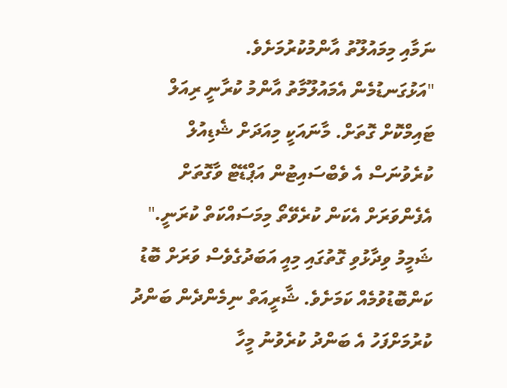ނަމާއި މިމައުލޫތު އާންމުކުރުމަށެވެ.
"އަޅުގަނޑުމެން އެމައުލޫމާތު އާންމު ކުރާނީ ރިއަލް ޓައިމްކޮށް ގޮތަށް. މާނައަކީ މިއަދަށް ޝެޑިއުލް ކުރެވުނަސް އެ ވެބްސައިޓުން އަޕްޑޭޓް ވާގޮތަށް އެފެންވަރަށް އެކަން ކުރެވޭތޯ މިމަސައްކަތް ކުރަނީ."
ޝަމީމު ވިދާޅުވި ގޮތުގައި މިއީ އަބަދުގެވެސް ވަރަށް ބޮޑު ކަންބޮޑުވުމެއް ކަމަށެވެ. ޝާރީއަތް ނިމެންދެން ބަންދު ކުރުމަށްފަހު އެ ބަންދު ކުރެވުނު މީހާ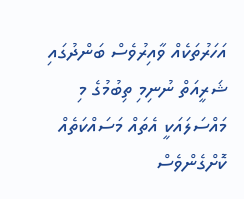އަހަރުތަކެއް ވާއިރުވެސް ބަންދުގައި ޝަރީއަތް ނުނިމި ތިބުމުގެ މި މައްސަލައަކީ އެތައް މަސައްކަތެއް ކޮށްގެންވެސް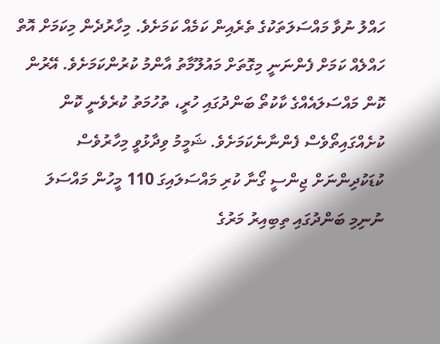ހައްލު ނުވާ މައްސަލަތަކުގެ ތެރެއިން ކަމެއް ކަމަށެވެ. މިހާރުދެން މިކަމަށް އޮތް ހައްލެއް ކަމަށް ފެންނަނީ މިގޮތަށް މައުލޫމާތު އާންމު ކުރުންކަމަށެވެ. އޭރުން ކޮން މައްސަލައެއްގެ ކާކުތޯ ބަންދުގައި ހުރީ، ތުހުމަތު ކުރެވެނީ ކޮން ކުށެއްގައިތޯވެސް ފެންނާނެކަމަށެވެ. ޝަމީމު ވިދާޅުވީ މިހާރުވެސް ކުޑަކުދިންނަށް ޖިންސީ ގޯނާ ކުރި މައްސަލައިގަ 110 މީހުން މައްސަލަ ނުނިމި ބަންދުގައި ތިބިއިރު މަރުގެ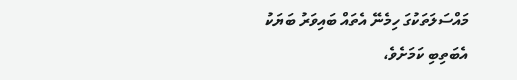މައްސަލަތަކުގަ ހިމެނޭ އެތައް ބައިވަރު ބަޔަކު އެބަތިބި ކަމަށެވެ،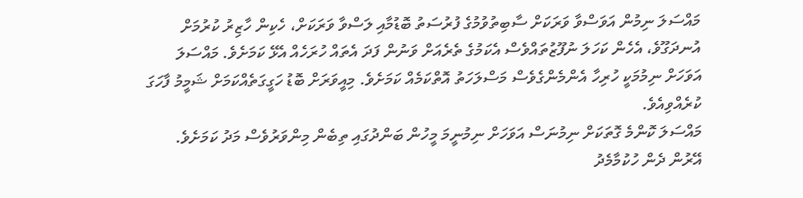މައްސަލަ ނިމުން އަވަސްވާ ވަރަކަށް ސާބިތުވުމުގެ ފުރުސަތު ބޮޑުމާއި ލަސްވާ ވަރަކަށް، ހެކިން ހާޒިރު ކުރުމަށް އުނދަގޫވެ، އެހެން ކަހަލަ ނުފޫޒުތައްވެސް އެކަމުގެ ތެރެއަށް ވަނުން ފަދަ އެތައް ހުރަހެއް އެޅޭ ކަމަށެވެ. މައްސަލަ އަވަހަށް ނިމުމަކީ ހުރިހާ އެންމެންގެވެސް މަސްލަހަތު އޮތްކަމެއް ކަމަށެވެ. މިއީވަރަށް ބޮޑު ހަގީގަތެއްކަމަށް ޝަމީމު ފާހަގަ ކުރެއްވިއެވެ.
މައްސަލަ ކޮންމެ ގޮތަކަށް ނިމުނަސް އަވަހަށް ނިމުނީމަ މީހުން ބަންދުގައި ތިބެން މިންވަރުވެސް މަދު ކަމަށެވެ. އޭރުން ދެން ހުކުމާމެދު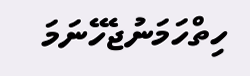ހިތްހަމަނުޖެހޭނަމަ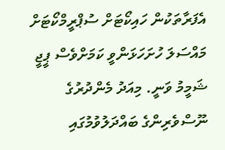އެފަރާތަކުން ހައިކޯޓަށް ސުޕްރީމްކޯޓަށް މައްސަލަ ހުށަހަޅަންވީ ކަމަށްވެސް ޕީޖީ ޝަމީމު ވަނީ. މިއަދު މެންދުރުގެ ނޫސްވެރިންގެ ބައްދަލުވުމުގައި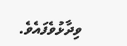ވިދާޅުވެފައެވެ.